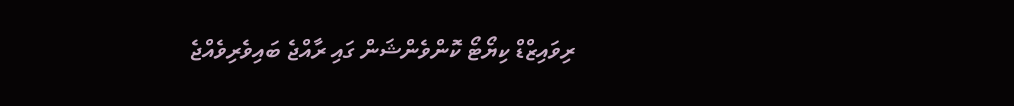ރިވައިޒްޑް ކިޔޯޓޯ ކޮންވެންޝަން ގައި ރާއްޖެ ބައިވެރިވެއްޖެ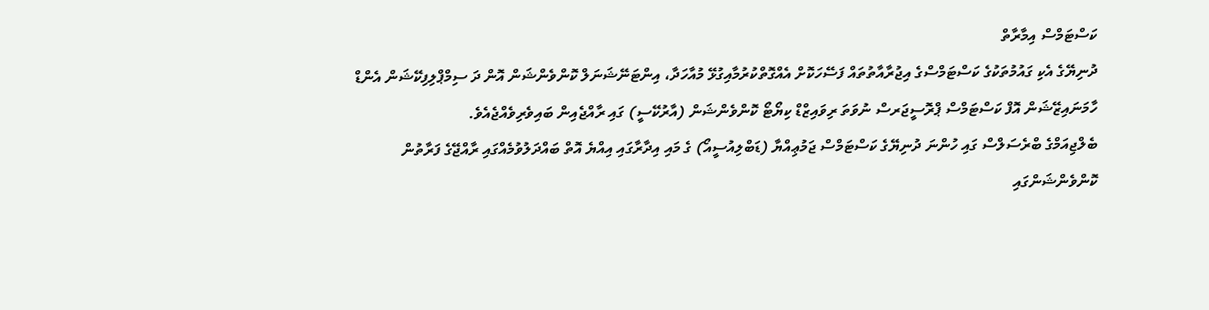ކަސްޓަމްސް އިމާރާތް
ދުނިޔޭގެ އެކި ގައުމުތަކުގެ ކަސްޓަމްސްގެ އިޖުރާއާތުތައް ފަސޭހަކޮށް އެއްގޮތްކުރުމާއިގުޅޭ މުއާހަދާ، އިންޓަނޭޝަނަލް ކޮންވެންޝަން އޮން ދަ ސިމްޕްލިފިކޭޝަން އެންޑް ހާމަނައިޒޭޝަން އޮފް ކަސްޓަމްސް ޕްރޮސީޖަރސް ނުވަތަ ރިވައިޒްޑް ކިޔޯޓޯ ކޮންވެންޝަން (އާރުކޭސީ) ގައި ރާއްޖެއިން ބައިވެރިވެއްޖެއެވެ.
ބެލްޖިއަމްގެ ބްރެސަލްސް ގައި ހުންނަ ދުނިޔޭގެ ކަސްޓަމްސް ޖަމުޢިއްޔާ (ޑަބްލިއުސީއޯ) ގެ މައި އިދާރާގައި އިއްޔެ އޮތް ބައްދަލުވުމެއްގައި ރާއްޖޭގެ ފަރާތުން ކޮންވެންޝަންގައި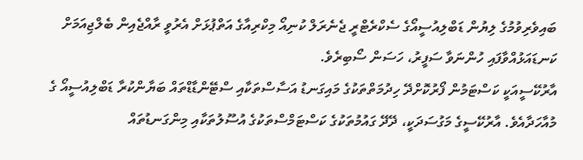ބައިވެރިވުމުގެ ލިޔުން ޑަބްލިއުސީއޯގެ ސެކްރެޓްރީ ޖެނެރަލް ކުނިއޯ މިކްރިއާގެ އަތްޕުޅަށް އެރުވީ ރާއްޖެއިން ބެލްޖިއަމަށް ކަނޑައަޅުއްވާފައި ހުންނަވާ ސަފީރު، ހަސަން ސޯބިރެވެ.
އާރުކޭސީއަކީ ކަސްޓަމުން ފޯރުކޮށްދޭ ހިދުމަތްތަކުގެ މައިގަނޑު އަސާސްތަކާއި ސްޓޭންޑާޑްތައް ބަޔާންކުރާ ޑަބްލިއުސީއޯ ގެ މުއާހަދާއެވެ. އާރުކޭސީގެ މަގުސަދަކީ، ދޭދޭ ގައުމުތަކުގެ ކަސްޓަމްސްތަކުގެ އުސޫލުތަކާއި މިންގަނޑުތައް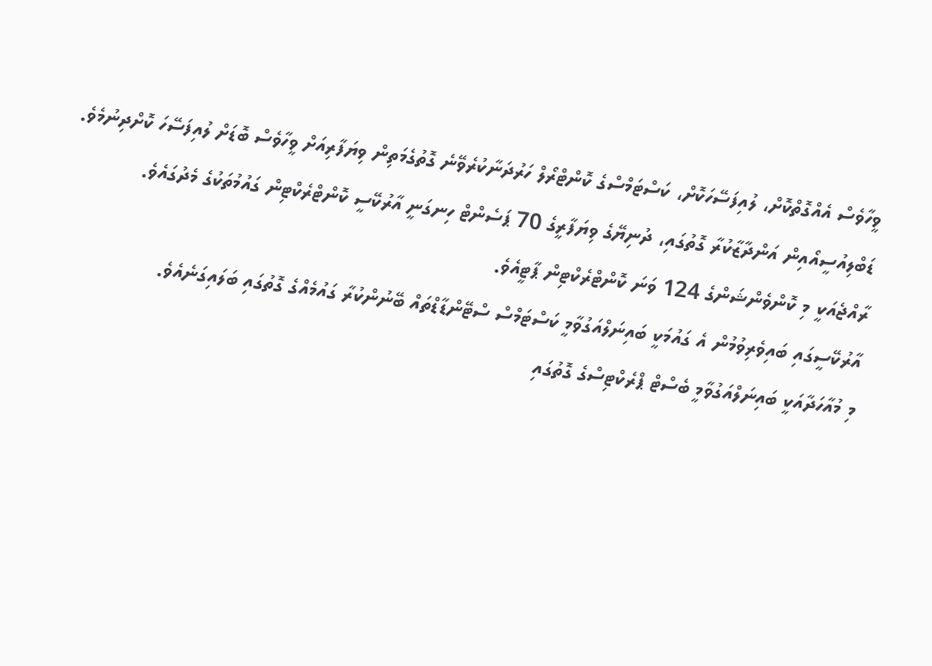ވީހާވެސް އެއްގޮތްކޮށް، ލުއިފަސޭހަކޮށް، ކަސްޓަމްސްގެ ކޮންޓްރޯލް ހަރުދަނާކުރެވޭނެ ގޮތުގެމަތިން ވިޔަފާރިއަށް ވީހާވެސް ބޮޑަށް ލުއިފަސޭހަ ކޮށްދިނުމެވެ.
ޑަބްލިއުސީއޯއިން އަންދާޒާކުރާ ގޮތުގައި، ދުނިޔޭގެ ވިޔަފާރީގެ 70 ޕަސެންޓް ހިނގަނީ އާރުކޭސީ ކޮންޓްރެކްޓިން ގައުމުތަކުގެ މެދުގައެވެ.
ރާއްޖެއަކީ މި ކޮންވެންޝަންގެ 124 ވަނަ ކޮންޓްރެކްޓިން ޕާޓީއެވެ.
އާރުކޭސީގައި ބައިވެރިވުމުން އެ ގައުމަކީ ބައިނަލްއަގުވާމީ ކަސްޓަމްސް ސްޓޭންޑާޑްތައް ބޭނުންކުރާ ގައުމެއްގެ ގޮތުގައި ބަލައިގަނެއެވެ.
މި މުއާހަދާއަކީ ބައިނަލްއަގުވާމީ ބެސްޓް ޕްރެކްޓިސްގެ ގޮތުގައި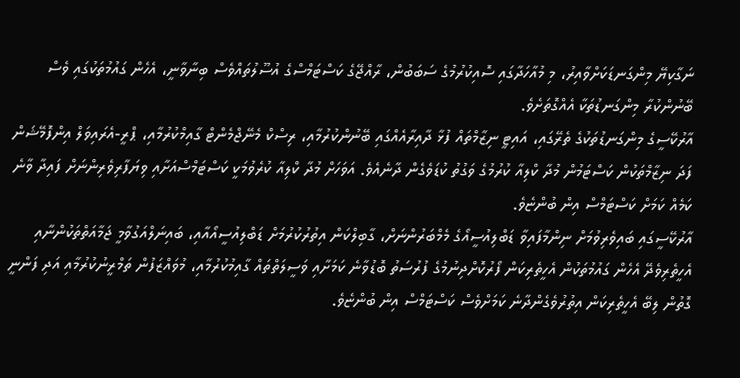ނަގާކިޔޭ މިންގަނޑަކަށްވާއިރު، މި މުއާހަދާގައި ސޮއިކުރުމުގެ ސަބަބުން، ރާއްޖޭގެ ކަސްޓަމްސްގެ އުސޫލުތައްވެސް ބިނާވާނީ، އެހެން ގައުމުތަކުގައި ވެސް ބޭނުންކުރާ މިންގަނޑުތަކާ އެއްގޮތަށެވެ.
އާރުކޭސީގެ މިންގަނޑުތަކުގެ ތެރޭގައި، އައިޓީ ނިޒާމްތައް ފުޅާ ދާއިރާއެއްގައި ބޭނުންކުރުމާއި، ރިސްކް މެނޭޖްމެންޓް ގާއިމްކުރުމާއި، ޕްރީ-އެރައިވަލް އިންފޮމޭޝަން ފަދަ ނިޒާމްތަކުން ކަސްޓަމުން މުދާ ކްލިއާ ކުރުމުގެ ވަގުތު ކުޑަވެގެން ދާނެއެވެ. އަވަހަށް މުދާ ކްލިއާ ކުރެވުމަކީ ކަސްޓަމްސްއަށާއި ވިޔަފާރިވެރިންނަށް ފައިދާ ވާނެ ކަމެއް ކަމަށް ކަސްޓަމްސް އިން ބުންޏެވެ.
އާރުކޭސީގައި ބައިވެރިވުމަށް ނިންމާފައިވާ ޑަބްލިއުސީއޯގެ މެމްބަރުންނަށް، ގާބިލްކަން އިތުރުކުރުމަށް ޑަބްލިއުސީއޯއާއި، ބައިނަލްއަގުވާމީ ޖަމާއަތްތަކުންނާއި އެހީތެރިވެދޭ އެހެން ގައުމުތަކުން އެހީތެރިކަން ފޯރުކޮށްދިނުމުގެ ފުރުސަތު ބޮޑުވާނެ ކަމަށާއި ވަސީލަތްތައް ގާއިމުކުރުމާއި، މުވައްޒަފުން ތަމްރީނުކުރުމާއި އަދި ފަންނީ ގޮތުން ލިބޭ އެހީތެރިކަން އިތުރުވެގެންދާނެ ކަމަށްވެސް ކަސްޓަމްސް އިން ބުންޏެވެ.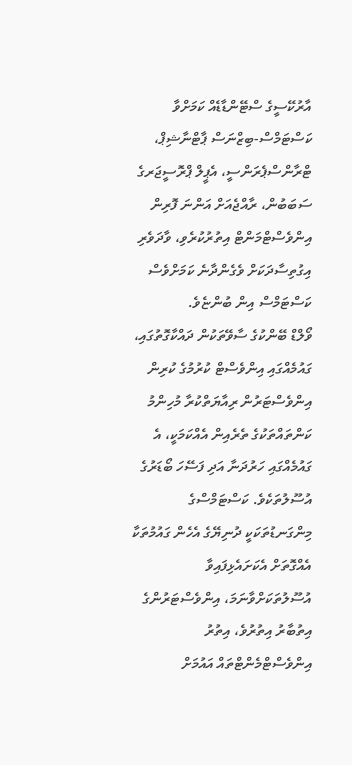އާރުކޭސީގެ ސްޓޭންޑާޑެއް ކަމަށްވާ ކަސްޓަމްސް-ބިޒްނަސް ޕާޓްނާޝިޕް، ޓްރާންސްޕެރަންސީ، އެޕީލް ޕްރޮސީޖަރގެ ސަބަބުން، ރާއްޖެއަށް އަންނަ ފޮރިން އިންވެސްޓްމަންޓް އިތުރުކުރެވި، ވާދަވެރި އިގުތިސާދަކަށް ވެގެންދާނެ ކަމަށްވެސް ކަސްޓަމްސް އިން ބުންޏެވެ.
ވޯލްޑް ބޭންކުގެ ސާވޭތަކުން ދައްކާގޮތުގައި، ގައުމެއްގައި އިންވެސްޓް ކުރުމުގެ ކުރިން އިންވެސްޓަރުން ރިއާޔަތްކުރާ މުހިންމު ކަންތައްތަކުގެ ތެރެއިން އެއްކަމަކީ، އެ ގައުމެއްގައި ހަރުދަނާ އަދި ފަސޭހަ ބޯޑަރުގެ އުސޫލުތަކެވެ. ކަސްޓަމްސްގެ މިންގަނޑުތަކަކީ ދުނިޔޭގެ އެހެން ގައުމުތަކާ އެއްގޮތަށް އެކަށައެޅިފައިވާ އުސޫލުތަކަށްވާނަމަ، އިންވެސްޓަރުންގެ އިތުބާރު އިތުރުވެ، އިތުރު އިންވެސްޓްމެންޓްތައް އައުމަށް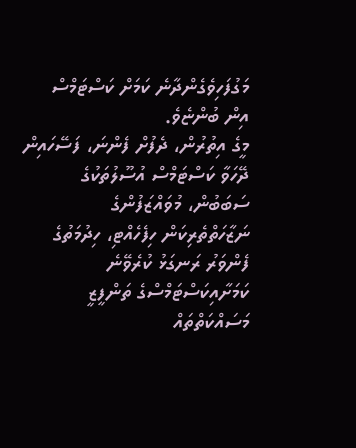މަގުފަހިވެގެންދާނެ ކަމަށް ކަސްޓަމްސް އިން ބުންޏެވެ.
މީގެ އިތުރުން، ދެފުށް ފެންނަ، ފަސޭހައިން ދޭހަވާ ކަސްޓަމްސް އުސޫލުތަކުގެ ސަބަބުން، މުވައްޒަފުންގެ ނަޒާހަތްތެރިކަން ހިފެހެއްޓި، ހިދުމަތުގެ ފެންވަރު ރަނގަޅު ކުރެވޭނެ ކަމަށާއިކަސްޓަމްސްގެ ތަންފީޒީ މަސައްކަތްތައް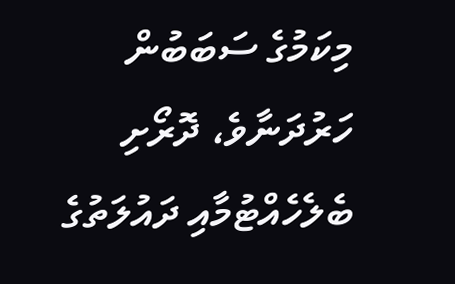މިކަމުގެ ސަބަބުން ހަރުދަނާވެ، ދޮރޯށި ބެލެހެއްޓުމާއި ދައުލަތުގެ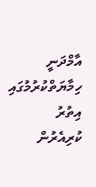އާމްދަނީ ހިމާޔަތްކުރުމުގައި އިތުރު ކުރިއެރުން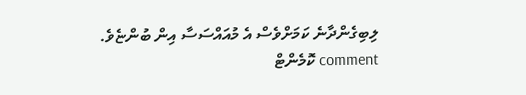ލިބިގެންދާނެ ކަމަށްވެސް އެ މުއައްސަސާ އިން ބުންޏެވެ.
comment ކޮމެންޓް